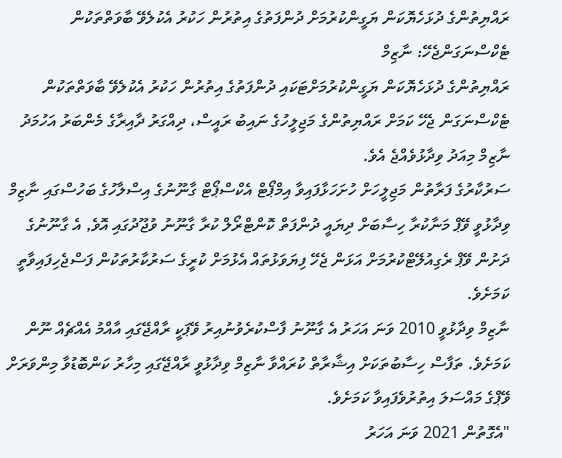ރައްޔިތުންގެ ދުޅަހެޔޮކަން ޔަގީންކުރުމަށް ދުންފަތުގެ އިތުރުން ހަކުރު އެކުލެވޭ ބާވަތްތަކުން ޓެކްސްނަގަންޖެހޭ: ނާޒިމް
ރައްޔިތުންގެ ދުޅަހެޔޮކަން ޔަގީންކުރުމަށްޓަކައި ދުންފަތުގެ އިތުރުން ހަކުރު އެކުލެވޭ ބާވަތްތަކުން ޓެކްސްނަގަން ޖެހޭ ކަމަށް ރައްޔިތުންގެ މަޖިލީހުގެ ނައިބު ރައީސް، ދިއްގަރު ދާއިރާގެ މެންބަރު އަހުމަދު ނާޒިމް މިއަދު ވިދާޅުވެއްޖެ އެވެ.
ސަރުކާރުގެ ފަރާތުން މަޖިލީހަށް ހުށަހަޅާފައިވާ އިމްޕޯޓް އެކްސްޕޯޓް ގާނޫނުގެ އިސްލާހުގެ ބަހުސްގައި ނާޒިމް ވިދާޅުވީ ވޭޕް މަނާކުރާ ހިސާބަށް ދިޔައީ ދުންފަތް ކޮންޓްރޯލް ކުރާ ގާނޫނު ވުޖޫދުގައި އޮވެ, އެ ގާނޫނުގެ ދަށުން ވޭޕް ރެގިއުލޭޓްކުރުމަށް އަޅަން ޖެހޭ ފިޔަވަޅުތައް އެޅުމަށް ކުރީގެ ސަރުކާރުތަކުން ފަސްޖެހިފައިވާތީ ކަމަށެވެ.
ނާޒިމް ވިދާޅުވީ 2010 ވަނަ އަހަރު އެ ގާނޫނު ފާސްކުރެވުނުއިރު ވޭޕަކީ ރާއްޖޭގައި އާއްމު އެއްޗެއް ނޫން ކަމަށެވެ. ތަފާސް ހިސާބުތަކަށް އިޝާރާތް ކުރައްވާ ނާޒިމް ވިދާޅުވީ ރާއްޖޭގައި މިހާރު ކަންބޮޑުވާ މިންވަރަށް ވޭޕްގެ މައްސަލަ އިތުރުވެފައިވާ ކަމަށެވެ.
"އެގޮތުން 2021 ވަނަ އަހަރު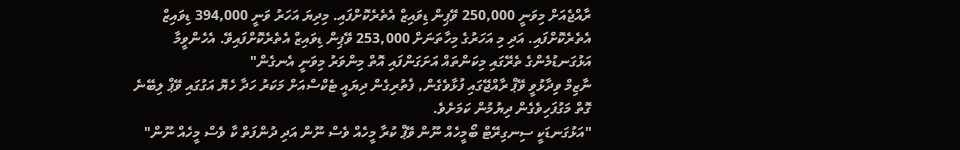ރާއްޖެއަށް މިވަނީ 250,000 ވޭޕިން ޑިވައިޒް އެތެރެކޮށްފައި. މިދިޔަ އަހަރު ވަނީ 394,000 ޑިވައިޒް އެތެރެކޮށްފައި. އަދި މި އަހަރުގެ މިހާތަނަށް 253,000 ވޭޕިން ޑިވައިޒް އެތެރެކޮށްފައިވޭ. އެހެންވީމާ އަޅުގަނޑުމެންގެ ތެރޭގައި މިކަންތައް އަށަގަންފައި އޮތް މިންވަރު މިވަނީ އެނގެން"
ނާޒިމް ވިދާޅުވީ ވޭޕް ރާއްޖޭގައި ފުޅާވެގެން, ފެތުރިގެން ދިޔައީ ޓެކްސްއަށް މަކަރު ހަދާ ހެޔޮ އަގުގައި ވޭޕް ލިބޭނެ ގޮތް މަގުފަހިވެގެން ދިޔުމުން ކަމަށެވެ.
"އަޅުގަނޑަކީ ސިނގިރޭޓް ބޯމީހެއް ނޫން ވޭޕް ކުރާ މީހެއް ވެސް ނޫން އަދި ދުންފަތް ކާ ވެސް މީހެއް ނޫން"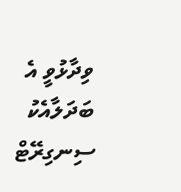ވިދާޅުވީ އެ ބަދަލާއެކު ސިނގިރޭޓް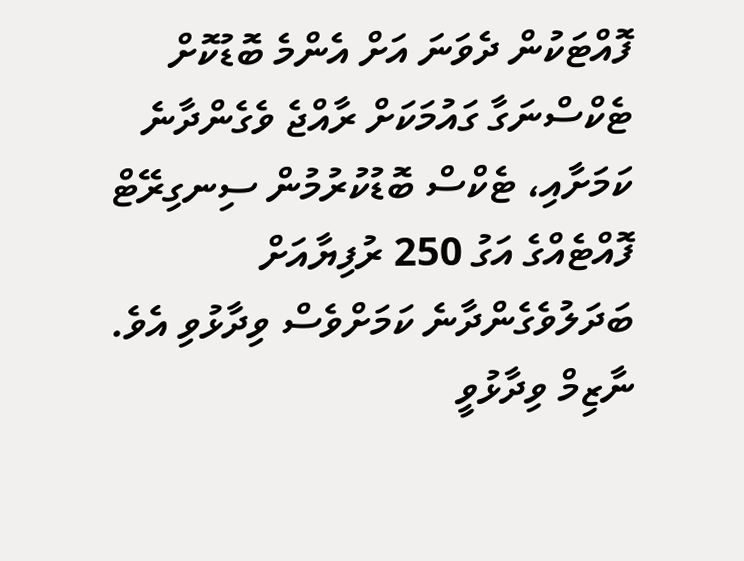ފޮއްޓަކުން ދެވަނަ އަށް އެންމެ ބޮޑުކޮށް ޓެކްސްނަގާ ގައުމަކަށް ރާއްޖެ ވެގެންދާނެ ކަމަށާއި، ޓެކްސް ބޮޑުކުރުމުން ސިނގިރޭޓް ފޮއްޓެއްގެ އަގު 250 ރުފިޔާއަށް ބަދަލުވެގެންދާނެ ކަމަށްވެސް ވިދާޅުވި އެވެ.
ނާޒިމް ވިދާޅުވީ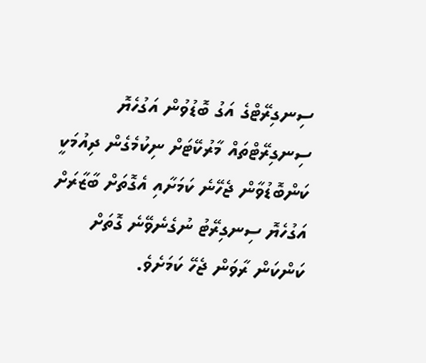ސިނގިރޭޓްގެ އަގު ބޮޑުވުން އަގުހެޔޮ ސިނގިރޭޓްތައް މާރުކޭޓަށް ނިކުމެގެން ދިއުމަކީ ކަންބޮޑުވާން ޖެހޭނެ ކަމަށާއި އެގޮތަށް ބާޒާރަށް އަގުހެޔޮ ސިނގިރޭޓު ނުގެނެވޭނެ ގޮތަށް ކަންކަން ރާވަން ޖެހޭ ކަމަށެވެ.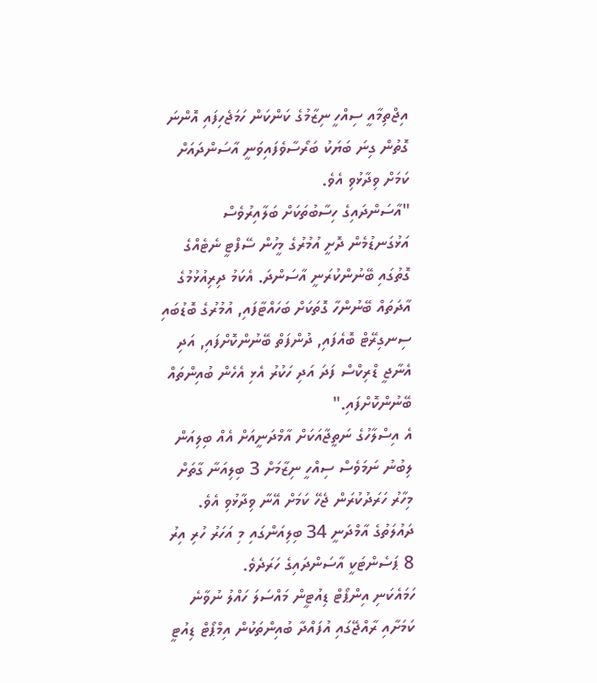އިޖްތިމާއީ ސިއްހީ ނިޒާމުގެ ކަންކަން ހަމަޖެހިފައި އޮންނަ ގޮތުން ގިނަ ބަޔަކު ބަރޯސާވެފައިވަނީ އާސަންދައަށް ކަމަށް ވިދާޅުވި އެވެ.
"އާސަންދައިގެ ހިސާބުތަކަށް ބަލާއިރުވެސް އަޅުގަނޑުމެން ދޮށީ އުމުރުގެ މީހުން ސޭފްޓީ ނެޓެއްގެ ގޮތުގައި ބޭނުންކުރަނީ އާސަންދަ. އެކަމު ދިރިއުޅުމުގެ އާދަތައް ބޭނުންހާ ގޮތަކަށް ބަހައްޓާފައި, އުމުރުގެ ބޮޑުބައި ސިނގިރޭޓް ބޮއެފައި, ދުންފަތް ބޭނުންކޮށްފައި, އަދި އެނާޖީ ޑްރިކްސް ފަދަ އަދި ހަކުރު އެޅި އެހެން ބުއިންތައް ބޭނުންކޮށްފައި."
އެ އިސްލާހުގެ ނަތީޖާއަކަށް އާމްދަނީއަށް އެއް ބިލިއަން ލިބުނު ނަމަވެސް ސިއްހީ ނިޒާމަށް 3 ބިލިއަނާ ގާތަށް މިހާރު ހަރަދުކުރަން ޖެހޭ ކަމަށް އޭނާ ވިދާޅުވި އެވެ. ދައުލަތުގެ އާމްދަނީ 34 ބިލިއަންގައި މި އަހަރު ހުރި އިރު 8 ޕަސެންޓަކީ އާސަންދައިގެ ހަރަދެވެ.
ހަމައެކަނި އިންޕޯޓް ޑިއުޓީން މައްސަލަ ހައްލު ނުވާނެ ކަމަށާއި ރާއްޖޭގައި އުފައްދާ ބުއިންތަކުން އިމްޕޯޓް ޑިއުޓީ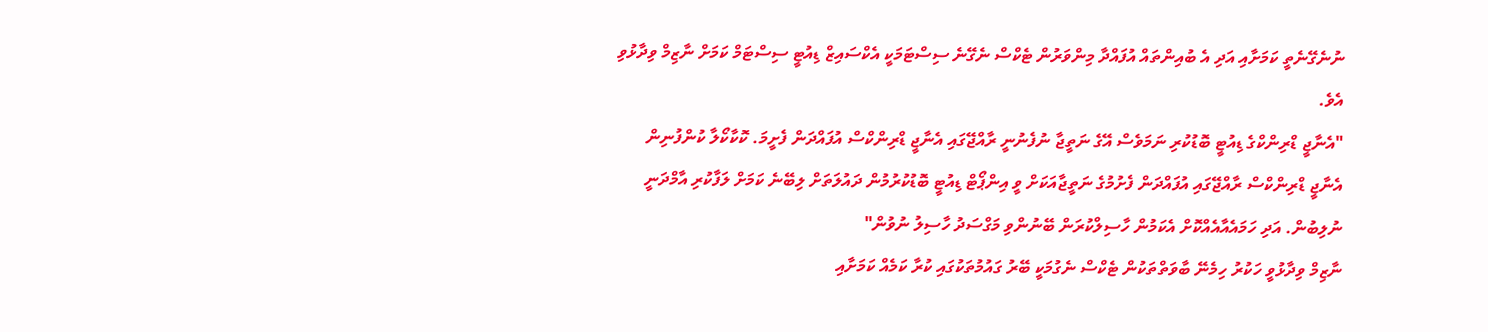ނުނެގޭނެތީ ކަމަށާއި އަދި އެ ބުއިންތައް އުފައްދާ މިންވަރުން ޓެކްސް ނެގޭނެ ސިސްޓަމަކީ އެކްސައިޒް ޑިއުޓީ ސިސްޓަމް ކަމަށް ނާޒިމް ވިދާޅުވި އެވެ.
"އެނާޖީ ޑްރިންކްގެ ޑިއުޓީ ބޮޑުކުރި ނަމަވެސް އޭގެ ނަތީޖާ ނުފެނުނީ ރާއްޖޭގައި އެނާޖީ ޑްރިންކްސް އުފައްދަން ފެށީމަ. ކޮކާކޯލާ ކުންފުނިން އެނާޖީ ޑްރިންކްސް ރާއްޖޭގައި އުފައްދަން ފެށުމުގެ ނަތީޖާއަކަށް ވީ އިންޕޯޓް ޑިއުޓީ ބޮޑުކުރުމުން ދައުލަތަށް ލިބޭނެ ކަމަށް ލަފާކުރި އާމްދަނީ ނުލިބުން. އަދި ހަމައެއާއެއްކޮށް އެކަމުން ހާސިލްކުރަން ބޭނުންވި މަގްސަދު ހާސިލު ނުވުން"
ނާޒިމް ވިދާޅުވީ ހަކުރު ހިމެނޭ ބާވަތްތަކުން ޓެކްސް ނެގުމަކީ ބޭރު ގައުމުތަކުގައި ކުރާ ކަމެއް ކަމަށާއި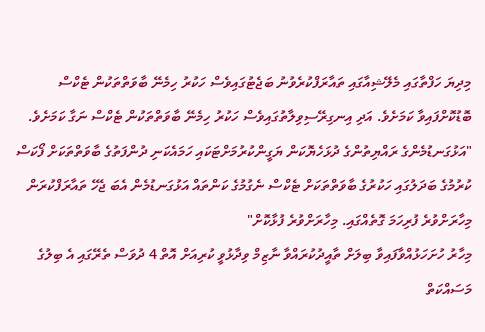މިދިޔަ ހަފްތާގައި މެލޭޝިއާގައި ތައާރަފްކުރެވުނު ބަޖެޓުގައިވެސް ހަކުރު ހިމެނޭ ބާވަތްތަކުން ޓެކްސް ބޮޑުކޮށްފައިވާ ކަމަށެވެ. އަދި އިނގިރޭސިވިލާތުގައިވެސް ހަކުރު ހިމެނޭ ބާވަތްތަކުން ޓެކްސް ނަގާ ކަމަށެވެ.
"އަޅުގަނޑުމެންގެ ރައްޔިތުންގެ ދުޅަހެޔޮކަން ޔަގީންކުރުމަށްޓަކައި ހަމައެކަނި ދުންފަތުގެ ބާވަތްތަކަށް ފޯކަސް ކުރުމުގެ ބަދަލުގައި ހަކުރުގެ ބާވަތްތަކަށް ޓެކްސް ނެގުމުގެ ކަންތައް އަޅުގަނޑުމެން އެބަ ޖެހޭ ތައާރަފްކުރަން މިހާރަށްވުރެ ފުރިހަމަ ގޮތެއްގައި. މިހާރަށްވުރެ ފުޅާކޮށް"
މިހާރު ހުށަހަޅުއްވާފައިވާ ބިލަށް ތާއީދުކުރައްވާ ނާޒިމް ވިދާޅުވީ ކުރިއަށް އޮތް 4 ދުވަސް ތެރޭގައި އެ ބިލުގެ މަސައްކަތް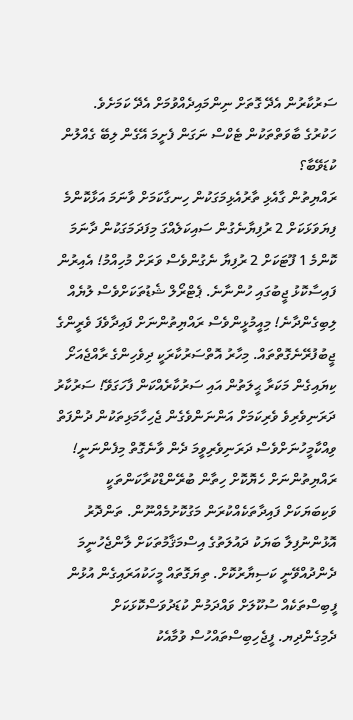ސަރުކާރުން އެދޭ ގޮތަށް ނިންމައިދެއްވުމަށް އެދޭ ކަމަށެވެ.
ހަކުރުގެ ބާވަތްތަކުން ޓެކްސް ނަގަން ފެށީމަ އޭގެން ލިބޭ ގެއްލުން ކުޑަވޭބާ؟
ރައްޔިތުން ގާއެޅި ތާރުއެޅިމަގަކުން ހިނގާކަމަށް ވާނަމަ އަޅާކޮންމެ ފިޔަވަޅަކަށް 2 ރުފިޔާނެގުން ސައިކަލެއްގަ މިފަދަމަގަކުން ދާނަމަ ކޮންމެ 1 ފޫޓަކަށް 2 ރުފިޔާ ނެގުންވެސް ވަރަށް މުހިއްމު! އެއިރުން ފައިސާކޮޅު ޖީބުގައި ހުންނާނެ. ޕެޓްރޯލް ޝެޑުތަކަށްވެސް ލުޔެއް ލިބިގެންދާނެ! މިއީމުޅީންވެސް ރައްޔިތުންނަށް ފައިދާވެފަ ވެރީންގެ ޖީބުފުރޭނެގޮތްތައް. މިހާރު އޮތްސަރުކާރަކީ ދިވެހިންގެ ރާއްޖެއަށޯ ކިޔައިގެން މަކަރާ ޙީލަތުން އައި ސަރުކާރެއްކަން ފާހަގަވޭ! ސަރުކާރު ދަރަނިވެރިވެ ވެރިކަމަށް އަންނަންވެގެން ޖެހިހާމަޅިތަކުން ދުންފަތް ވިއްކާމީހުނަށްވެސް ދަރަނިވެރިވީމަ ދެން ވާނެގޮތް މިފެންނަނީ! ރައްޔިތުންނަށް ހެޔޮކޮށް ހިތާން ބުރޭންޑްކުރާކަންތަކީ ވަކިބަޔަކަށް ފައިދާތަކެއްކުރަން މަގުކޮށުމެއްނޫން. ތަންދޮރު އޮޅުންނުފިލާ ބަޔަކު ދައުލަތުގެ އިސްމަޤާމުތަކަށް ލާންޖެހުނީމަ ދެންދުއްވޭނީ ކަސިޔާރުކޮށް. ތިޔަގޮތައް މީހަކުއަރައިގެން އުޅުން ފީބިސްތަކެއް ސުކޫލަށް ވައްދަމުން ކުޑަދުވަސްކޮޅަކަށް ދެމިގެންދިޔ. ފީޖެހިބިސްތައްހުސް ވުމާއެކު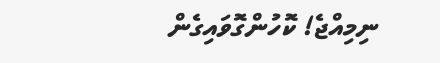ނިމިއްޖެ! ކޮހުންގޮވައިގެން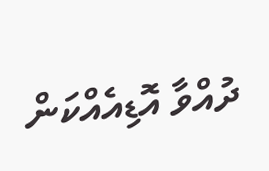ދުއްވާ އޮޑިއެއްކަން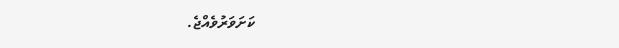ކަށަވަރުވެއްޖެ.